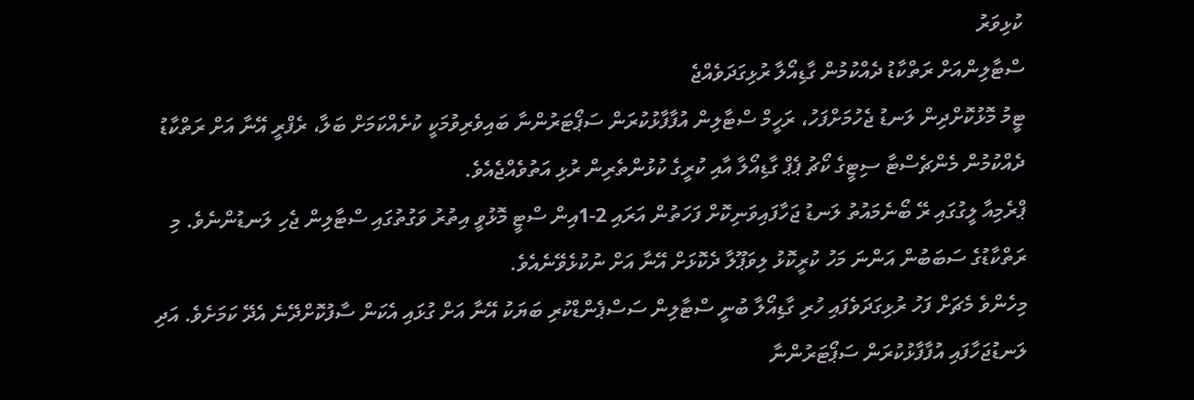ކުޅިވަރު
ސްޓާލިންއަށް ރަތްކާޑު ދެއްކުމުން ގާޑިއޯލާ ރުޅިގަދަވެއްޖެ
ޓީމު މޮޅުކޮށްދިން ލަނޑު ޖެހުމަށްފަހު، ރަހީމް ސްޓާލިން އުފާފާޅުކުރަން ސަޕޯޓަރުންނާ ބައިވެރިވުމަކީ ކުށެއްކަމަށް ބަލާ، ރެފްރީ އޭނާ އަށް ރަތްކާޑު ދެއްކުމުން މެންޗެސްޓާ ސިޓީގެ ކޯޗު ޕެޕް ގާޑިއޯލާ އާއި ކުރީގެ ކުޅުންތެރިން ރުޅި އަތުވެއްޖެއެވެ.
ޕްރެމިއާ ލީގުގައި ރޭ ބޯނެމައުތު ލަނޑު ޖަހާފައިވަނިކޮށް ފަހަތުން އަރައި 2-1އިން ސްޓީ މޮޅުވީ އިތުރު ވަގުތުގައި ސްޓާލިން ޖެހި ލަނޑުންނެވެ. މި ރަތްކާޑުގެ ސަބަބުން އަންނަ މަހު ކުރީކޮޅު ލިވަޕޫލާ ދެކޮޅަށް އޭނާ އަށް ނުކުޅެވޭނެއެވެ.
މިހެންވެ މެޗަށް ފަހު ރުޅިގަދަވެފައި ހުރި ގާޑިއޯލާ ބުނީ ސްޓާލިން ސަސްޕެންޑްކުރި ބަޔަކު އޭނާ އަށް ގުޅައި އެކަން ސާފުކޮށްދޭނެ އެދޭ ކަމަށެވެ. އަދި ލަނޑުޖަހާފައި އުފާފާޅުކުރަން ސަޕޯޓަރުންނާ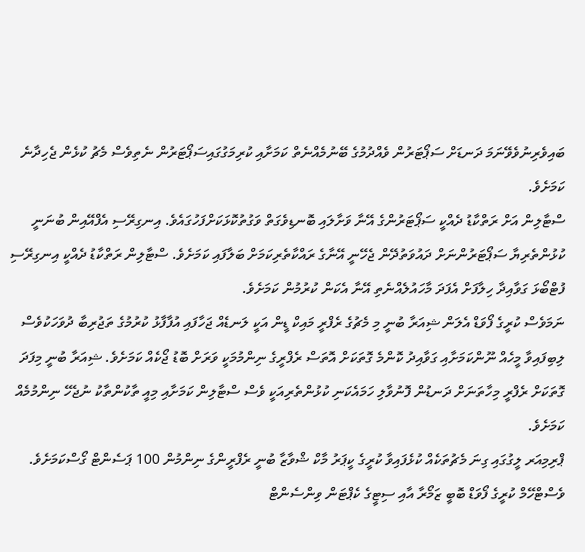ބައިވެރިނުވެވޭނަމަ ދަނޑަށް ސަޕޯޓަރުން ވެއްދުމުގެ ބޭނުމެއްނެތް ކަމަށާއި ކުރިމަގުގައިސަޕޯޓަރުން ނެތިވެސް މެޗު ކުޅެން ޖެހިދާނެ ކަމަށެވެ.
ސްޓާލިން އަށް ރަތްކާޑު ދެއްކީ ސަޕޯޓަރުންގެ އޭނާ ވަށާލައި ބޮނޑިވެގަތް ވަގުތުކޮޅަކަށްފަހުގައެވެ. އިނގިރޭސި އެފްއޭއިން ބުނަނީ ކުޅުންތެރިޔާ ސަޕޯޓަރުންނަށް ދައުވަތުދޭން ޖެހޭނީ އޭނާގެ ރައްކާތެރިކަމަށް ބަލާފައި ކަމަށެވެ. ސްޓާލިން ރަތްކާޑު ދެއްކީ އިނގިރޭސި ފުޓްބޯޅަ ގަވާއިދާ ހިލާފަށް އެފަދަ މާހައުލެއްނެތި އޭނާ އެކަން ކުރުމުން ކަމަށެވެ.
ނަމަވެސް ކުރީގެ ފޯވަޑް އެލަން ޝިއަރާ ބުނީ މި މެޗުގެ ރެފްރީ މައިކް ޑީން އަކީ ލަނޑެއް ޖަހާފައި އުފާފާޅު ކުރުމުގެ ތަޖުރިބާ ދުވަހަކުވެސް ލިބިފައިވާ މީހެއް ނޫންކަމަށާއި ގަވާއިދު ކޮންމެ ގޮތަކަށް އޮތަސް ރެފްރީގެ ނިންމުމަކީ ވަރަށް ބޮޑު ޖޯކެއް ކަމަށެވެ. ޝިއަރާ ބުނީ މިފަދަ ގޮތަކަށް ރެފްރީ މިހާތަނަށް ދަނޑުން ފޮނުވާލި ހަމައެކަނި ކުޅުންތެރިއަކީ ވެސް ސްޓާލިން ކަމަށާއި މިއީ ތާކުންތާކު ނުޖެހޭ ނިންމުމެއް ކަމަށެވެ.
ޕްރިމިއަރ ލީގުގައި ގިނަ މެޗުތަކެއް ކުޅެފައިވާ ކުރީގެ ކީޕަރު މާކް ޝްވާޒާ ބުނީ ރެފްރީންގެ ނިންމުން 100 ޕަސެންޓް ގޯސްކަމަށެވެ. ވެސްޓްހޭމް ކުރީގެ ފޯވަޑް ބޮބީ ޒަމޯރާ އާއި ސިޓީގެ ކެޕްޓަން ވިންސެންޓް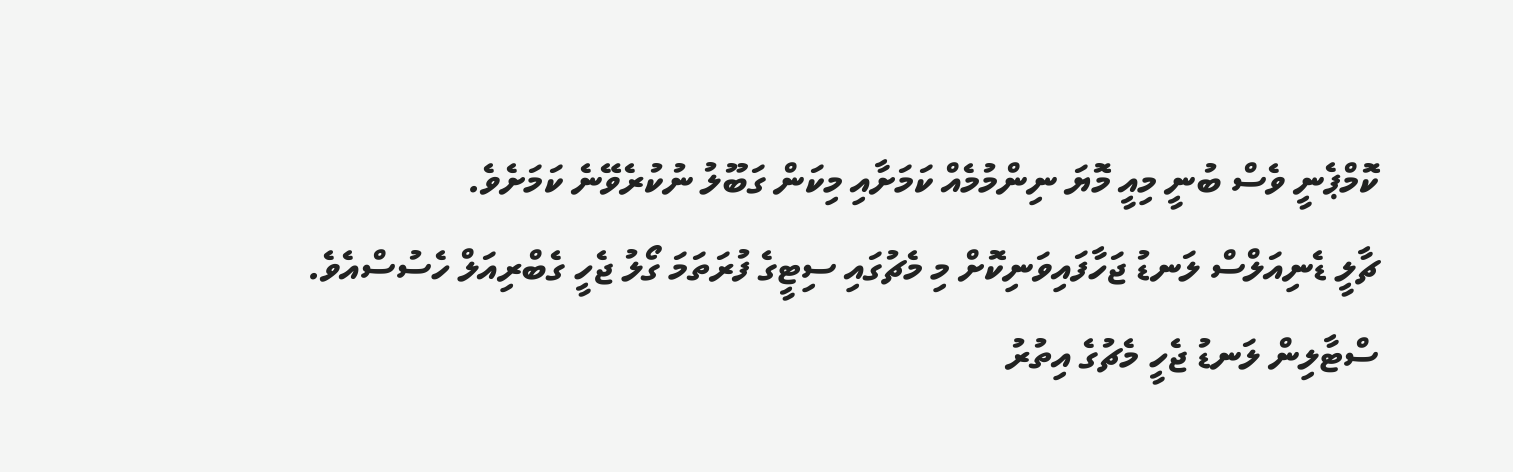ކޮމްޕެނީ ވެސް ބުނީ މިއީ މޮޔަ ނިންމުމެއް ކަމަށާއި މިކަން ގަބޫލު ނުކުރެވޭނެ ކަމަށެވެ.
ޗާލީ ޑެނިއަލްސް ލަނޑު ޖަހާފައިވަނިކޮށް މި މެޗުގައި ސިޓީގެ ފުރަތަމަ ގޯލު ޖެހީ ގެބްރިއަލް ހެސުސްއެވެ. ސްޓާލިން ލަނޑު ޖެހީ މެޗުގެ އިތުރު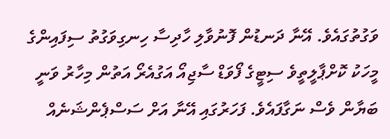ވަގުތުގައެވެ. އޭނާ ދަނޑުން ފޮނުވާލި ހާދިސާ ހިނގިވަގުތު ސިފައިންގެ މީހަކު ކޮށްޕާލީތީވެ ސިޓީގެ ފޯވަޑް ސާޖިއޯ އަގުއެރޯ އަތުން މިހާރު ވަނީ ބަޔާން ވެސް ނަގާފައެވެ. ފަހަރުގައި އޭނާ އަށް ސަސްޕެންޝަނެއް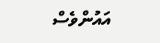އައުންވެސް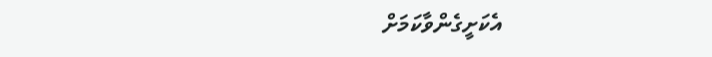އެކަށީގެންވާކަމަށް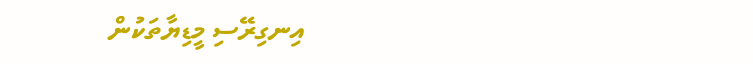އިނގިރޭސި މީޑިޔާތަކުން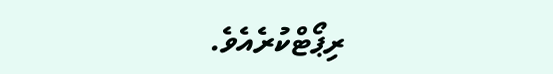ރިޕޯޓްކުރެއެވެ.